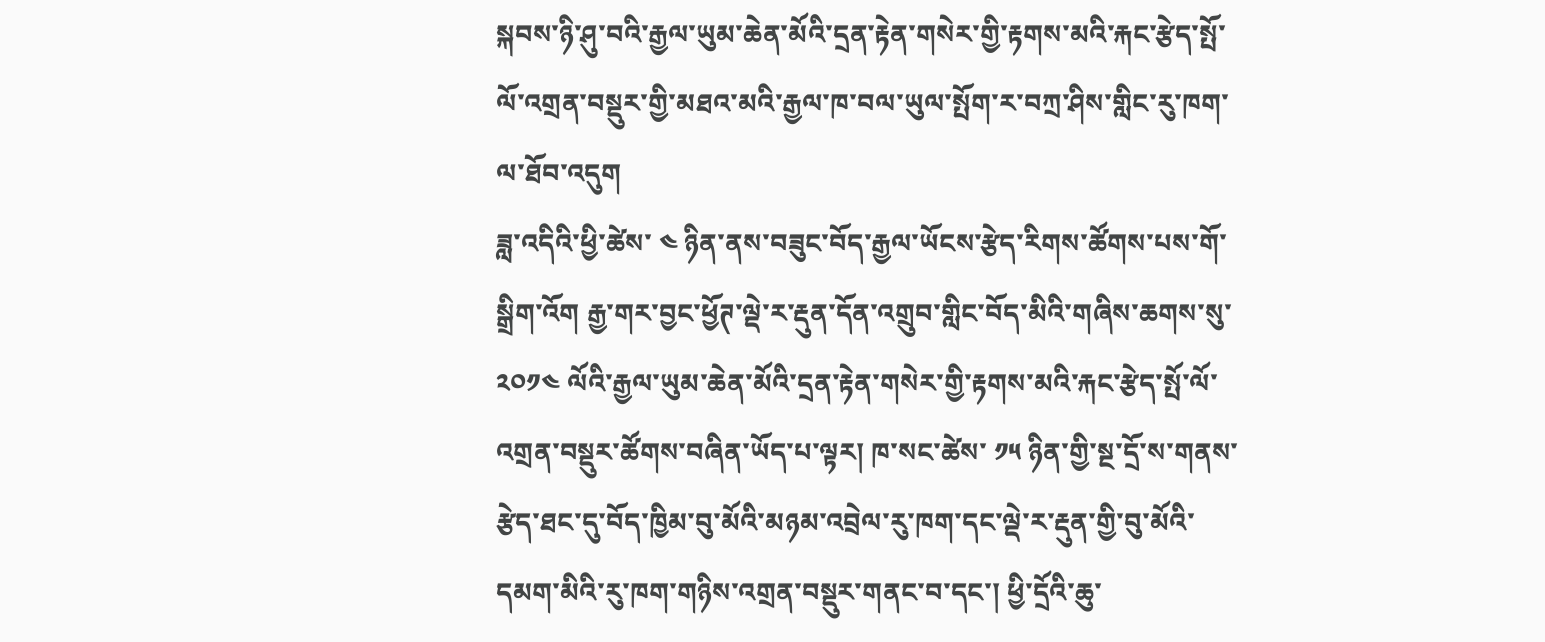སྐབས་ཉི་ཤུ་བའི་རྒྱལ་ཡུམ་ཆེན་མོའི་དྲན་རྟེན་གསེར་གྱི་རྟགས་མའི་རྐང་རྩེད་སྤོ་ལོ་འགྲན་བསྡུར་གྱི་མཐའ་མའི་རྒྱལ་ཁ་བལ་ཡུལ་སྤོག་ར་བཀྲ་ཤིས་གླིང་རུ་ཁག་ལ་ཐོབ་འདུག
ཟླ་འདིའི་ཕྱི་ཚེས་ ༤ ཉིན་ནས་བཟུང་བོད་རྒྱལ་ཡོངས་རྩེད་རིགས་ཚོགས་པས་གོ་སྒྲིག་འོག རྒྱ་གར་བྱང་ཕྱོཊ་ལྡེ་ར་རྡུན་དོན་འགྲུབ་གླིང་བོད་མིའི་གཞིས་ཆགས་སུ་ ༢༠༡༤ ལོའི་རྒྱལ་ཡུམ་ཆེན་མོའི་དྲན་རྟེན་གསེར་གྱི་རྟགས་མའི་རྐང་རྩེད་སྤོ་ལོ་འགྲན་བསྡུར་ཚོགས་བཞིན་ཡོད་པ་ལྟར། ཁ་སང་ཚེས་ ༡༥ ཉིན་གྱི་སྔ་དྲོ་ས་གནས་རྩེད་ཐང་དུ་བོད་ཁྱིམ་བུ་མོའི་མཉམ་འབྲེལ་རུ་ཁག་དང་ལྡེ་ར་རྡུན་གྱི་བུ་མོའི་དམག་མིའི་རུ་ཁག་གཉིས་འགྲན་བསྡུར་གནང་བ་དང་། ཕྱི་དྲོའི་ཆུ་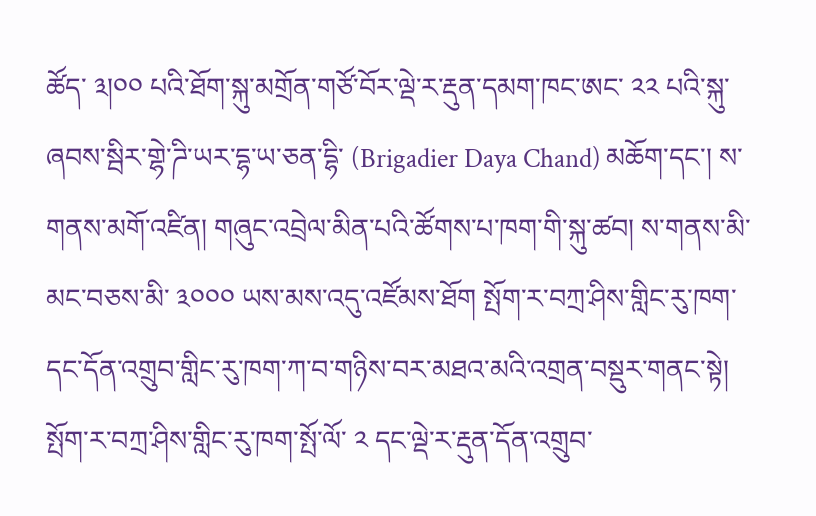ཚོད་ ༣།༠༠ པའི་ཐོག་སྐུ་མགྲོན་གཙོ་བོར་ལྡེ་ར་རྡུན་དམག་ཁང་ཨང་ ༢༢ པའི་སྐུ་ཞབས་སྦིར་གྷེ་ཌི་ཡར་དྷ་ཡ་ཅན་དྷི་ (Brigadier Daya Chand) མཆོག་དང་། ས་གནས་མགོ་འཛིན། གཞུང་འབྲེལ་མིན་པའི་ཚོགས་པ་ཁག་གི་སྐུ་ཚབ། ས་གནས་མི་མང་བཅས་མི་ ༣༠༠༠ ཡས་མས་འདུ་འཛོམས་ཐོག སྤོག་ར་བཀྲ་ཤིས་གླིང་རུ་ཁག་དང་དོན་འགྲུབ་གླིང་རུ་ཁག་ཀ་བ་གཉིས་བར་མཐའ་མའི་འགྲན་བསྡུར་གནང་སྟེ། སྤོག་ར་བཀྲ་ཤིས་གླིང་རུ་ཁག་སྤོ་ལོ་ ༢ དང་ལྡེ་ར་རྡུན་དོན་འགྲུབ་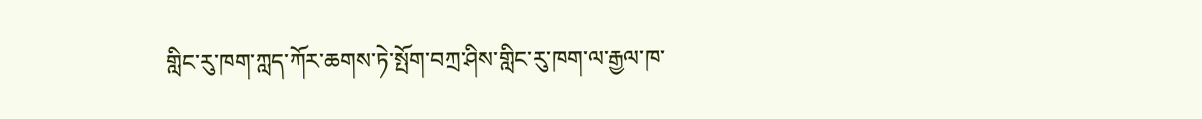གླིང་རུ་ཁག་ཀླད་ཀོར་ཆགས་ཏེ་སྤོག་བཀྲ་ཤིས་གླིང་རུ་ཁག་ལ་རྒྱལ་ཁ་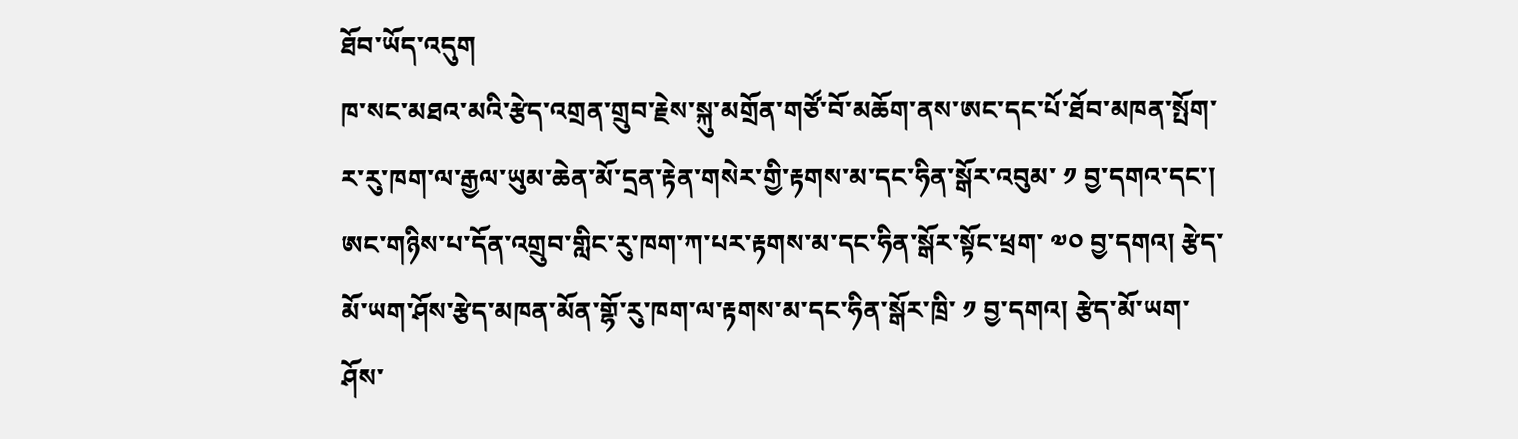ཐོབ་ཡོད་འདུག
ཁ་སང་མཐའ་མའི་རྩེད་འགྲན་གྲུབ་རྗེས་སྐུ་མགྲོན་གཙོ་བོ་མཆོག་ནས་ཨང་དང་པོ་ཐོབ་མཁན་སྤོག་ར་རུ་ཁག་ལ་རྒྱལ་ཡུམ་ཆེན་མོ་དྲན་རྟེན་གསེར་གྱི་རྟགས་མ་དང་ཧིན་སྒོར་འབུམ་ ༡ བྱ་དགའ་དང་། ཨང་གཉིས་པ་དོན་འགྲུབ་གླིང་རུ་ཁག་ཀ་པར་རྟགས་མ་དང་ཧིན་སྒོར་སྟོང་ཕྲག་ ༧༠ བྱ་དགའ། རྩེད་མོ་ཡག་ཤོས་རྩེད་མཁན་མོན་གྷོ་རུ་ཁག་ལ་རྟགས་མ་དང་ཧིན་སྒོར་ཁྲི་ ༡ བྱ་དགའ། རྩེད་མོ་ཡག་ཤོས་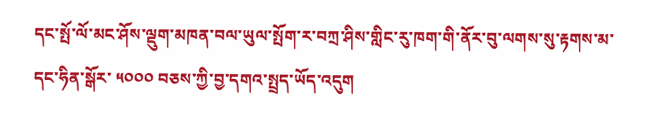དང་སྤོ་ལོ་མང་ཤོས་ལྡུག་མཁན་བལ་ཡུལ་སྤོག་ར་བཀྲ་ཤིས་གླིང་རུ་ཁག་གི་ནོར་བུ་ལགས་སུ་རྟགས་མ་དང་ཧིན་སྒོར་ ༥༠༠༠ བཅས་ཀྱི་བྱ་དགའ་སྤྲད་ཡོད་འདུག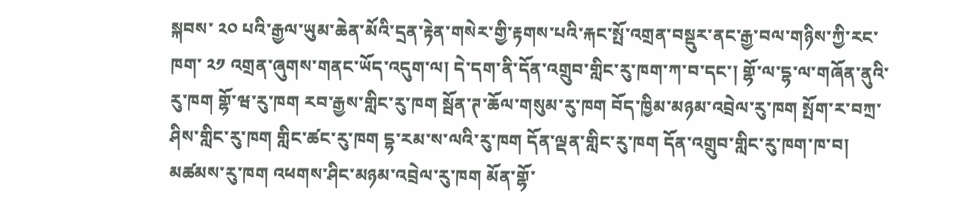སྐབས་ ༢༠ པའི་རྒྱལ་ཡུམ་ཆེན་མོའི་དྲན་རྟེན་གསེར་གྱི་རྟགས་པའི་རྐང་སྤོ་འགྲན་བསྡུར་ནང་རྒྱ་བལ་གཉིས་ཀྱི་རང་ཁག་ ༢༡ འགྲན་ཞུགས་གནང་ཡོད་འདུག་ལ། དེ་དག་ནི་དོན་འགྲུབ་གླིང་རུ་ཁག་ཀ་བ་དང་། གྷོ་ལ་དྷ་ལ་གཞོན་ནུའི་རུ་ཁག གྷོ་ཝ་རུ་ཁག རབ་རྒྱས་གླིང་རུ་ཁག སྦོན་ཊ་ཆོལ་གསུམ་རུ་ཁག བོད་ཁྱིམ་མཉམ་འབྲེལ་རུ་ཁག སྤོག་ར་བཀྲ་ཤིས་གླིང་རུ་ཁག གླིང་ཚང་རུ་ཁག དྷ་རམ་ས་ལའི་རུ་ཁག དོན་ལྡན་གླིང་རུ་ཁག དོན་འགྲུབ་གླིང་རུ་ཁག་ཁ་བ། མཚམས་རུ་ཁག འཕགས་ཤིང་མཉམ་འབྲེལ་རུ་ཁག མོན་གྷོ་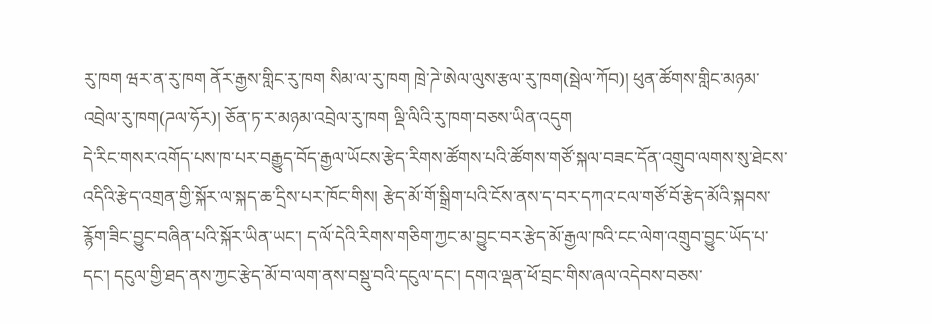རུ་ཁག ཝར་ན་རུ་ཁག ནོར་རྒྱས་གླིང་རུ་ཁག སིམ་ལ་རུ་ཁག ཁྲེ་ཌེ་ཨེལ་ལུས་རྩལ་རུ་ཁག(སྦེལ་ཀོབ)། ཕུན་ཚོགས་གླིང་མཉམ་འབྲེལ་རུ་ཁག(ཌལ་ཧོར)། ཅོན་ཏ་ར་མཉམ་འབྲེལ་རུ་ཁག ལྡི་ལིའི་རུ་ཁག་བཅས་ཡིན་འདུག
དེ་རིང་གསར་འགོད་པས་ཁ་པར་བརྒྱུད་བོད་རྒྱལ་ཡོངས་རྩེད་རིགས་ཚོགས་པའི་ཚོགས་གཙོ་སྐལ་བཟང་དོན་འགྲུབ་ལགས་སུ་ཐེངས་འདིའི་རྩེད་འགྲན་གྱི་སྐོར་ལ་སྐད་ཆ་དྲིས་པར་ཁོང་གིས། རྩེད་མོ་གོ་སྒྲིག་པའི་ངོས་ནས་ད་བར་དཀའ་ངལ་གཙོ་བོ་རྩེད་མོའི་སྐབས་རྙོག་ཟིང་བྱུང་བཞིན་པའི་སྐོར་ཡིན་ཡང་། ད་ལོ་དེའི་རིགས་གཅིག་ཀྱང་མ་བྱུང་བར་རྩེད་མོ་རྒྱལ་ཁའི་ངང་ལེག་འགྲུབ་བྱུང་ཡོད་པ་དང་། དངུལ་གྱི་ཐད་ནས་ཀྱང་རྩེད་མོ་བ་ལག་ནས་བསྡུ་བའི་དངུལ་དང་། དགའ་ལྡན་ཕོ་བྲང་གིས་ཞལ་འདེབས་བཅས་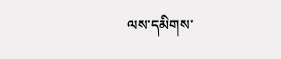ལས་དམིགས་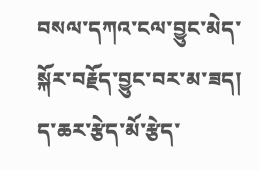བསལ་དཀའ་ངལ་བྱུང་མེད་སྐོར་བརྗོད་བྱུང་བར་མ་ཟད། ད་ཆར་རྩེད་མོ་རྩེད་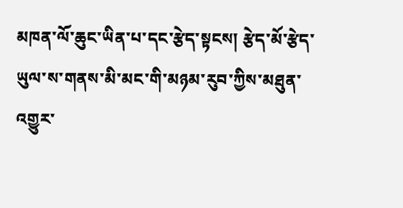མཁན་ལོ་ཆུང་ཡིན་པ་དང་རྩེད་སྟངས། རྩེད་མོ་རྩེད་ཡུལ་ས་གནས་མི་མང་གི་མཉམ་རུབ་ཀྱིས་མཐུན་འགྱུར་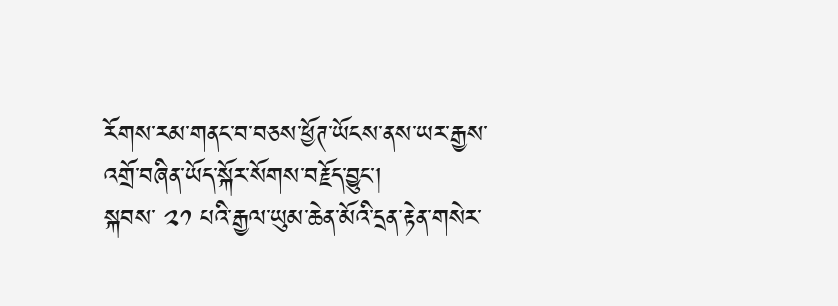རོགས་རམ་གནང་བ་བཅས་ཕྱོཊ་ཡོངས་ནས་ཡར་རྒྱས་འགྲོ་བཞིན་ཡོད་སྐོར་སོགས་བརྗོད་བྱུང་།
སྐབས་ ༢༡ པའི་རྒྱལ་ཡུམ་ཆེན་མོའི་དྲན་རྟེན་གསེར་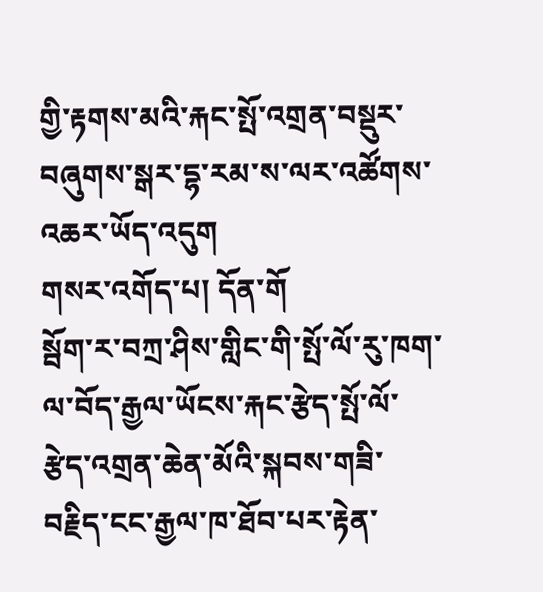གྱི་རྟགས་མའི་རྐང་སྤོ་འགྲན་བསྡུར་བཞུགས་སྒར་དྷ་རམ་ས་ལར་འཚོགས་འཆར་ཡོད་འདུག
གསར་འགོད་པ། དོན་གོ
སྦོག་ར་བཀྲ་ཤིས་གླིང་གི་སྤོ་ལོ་རུ་ཁག་ལ་བོད་རྒྱལ་ཡོངས་རྐང་རྩེད་སྤོ་ལོ་རྩེད་འགྲན་ཆེན་མོའི་སྐབས་གཟི་བརྗིད་ངང་རྒྱལ་ཁ་ཐོབ་པར་རྟེན་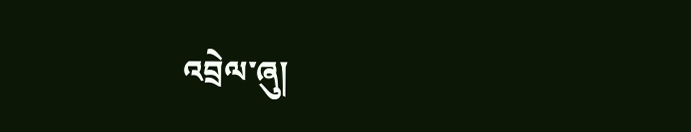འབྲེལ་ཞུ།